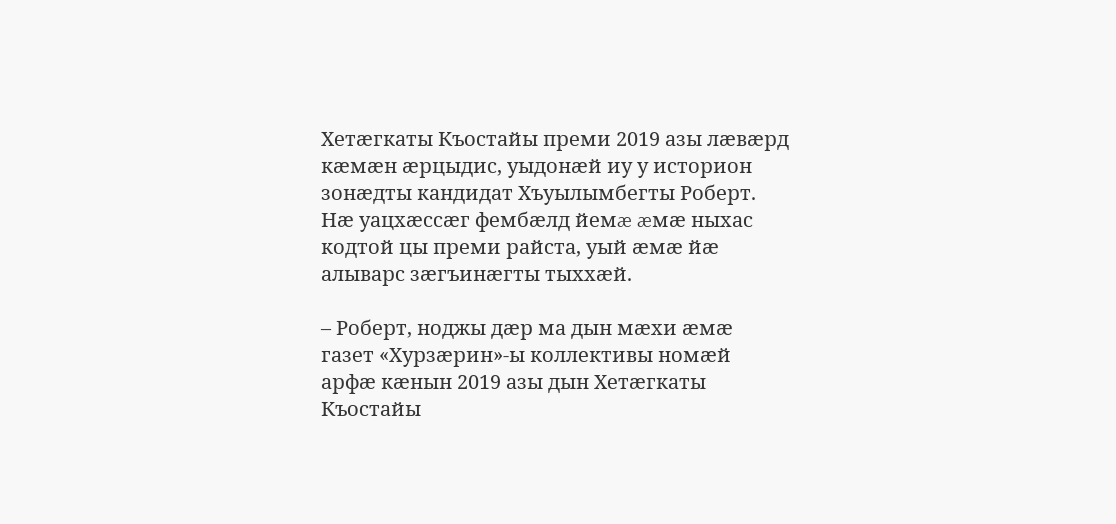Хетæгкаты Къостайы преми 2019 азы лæвæрд кæмæн æрцыдис, уыдонæй иу у историон зонæдты кандидат Хъуылымбегты Роберт. Нæ уацхæссæг фембæлд йемæ æмæ ныхас кодтой цы преми райста, уый æмæ йæ алыварс зæгъинæгты тыххæй.

– Роберт, ноджы дæр ма дын мæхи æмæ газет «Хурзæрин»-ы коллективы номæй арфæ кæнын 2019 азы дын Хетæгкаты Къостайы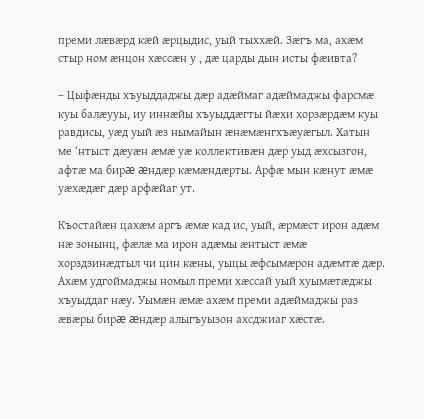преми лæвæрд кæй æрцыдис, уый тыххæй. Зæгъ ма, ахæм стыр ном æнцон хæссæн у , дæ царды дын исты фæивта?

– Цыфæнды хъуыддаджы дæр адæймаг адæймаджы фарсмæ куы балæууы, иу иннæйы хъуыддæгты йæхи хорзæрдæм куы равдисы, уæд уый æз нымайын æнæмæнгхъæуæгыл. Хатын ме ‘нтыст дæуæн æмæ уæ коллективæн дæр уыд æхсызгон, афтæ ма бирæ æндæр кæмæндæрты. Арфæ мын кæнут æмæ уæхæдæг дæр арфæйаг ут.

Къостайæн цахæм аргъ æмæ кад ис, уый, æрмæст ирон адæм нæ зонынц, фæлæ ма ирон адæмы æнтыст æмæ хорздзинæдтыл чи цин кæны, уыцы æфсымæрон адæмтæ дæр. Ахæм удгоймаджы номыл преми хæссай уый хуымæтæджы хъуыддаг нæу. Уымæн æмæ ахæм преми адæймаджы раз æвæры бирæ æндæр алыгъуызон ахсджиаг хæстæ.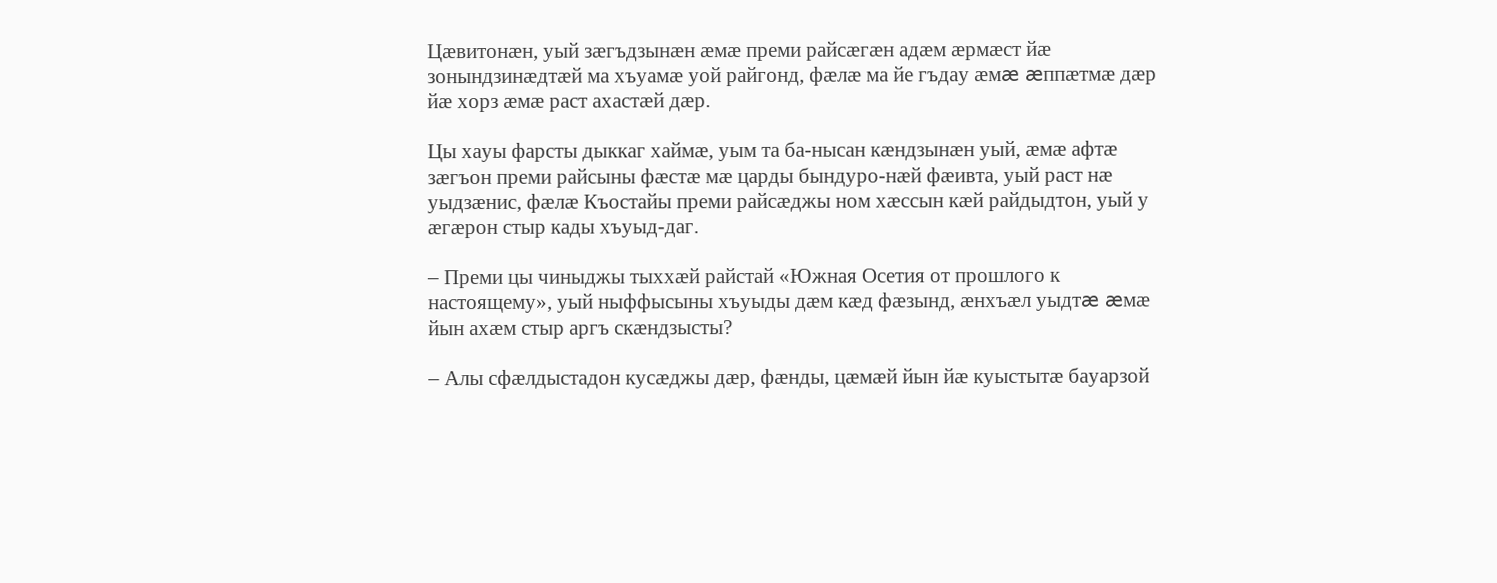Цæвитонæн, уый зæгъдзынæн æмæ преми райсæгæн адæм æрмæст йæ зонындзинæдтæй ма хъуамæ уой райгонд, фæлæ ма йе гъдау æмæ æппæтмæ дæр йæ хорз æмæ раст ахастæй дæр.

Цы хауы фарсты дыккаг хаймæ, уым та ба-нысан кæндзынæн уый, æмæ афтæ зæгъон преми райсыны фæстæ мæ царды бындуро-нæй фæивта, уый раст нæ уыдзæнис, фæлæ Къостайы преми райсæджы ном хæссын кæй райдыдтон, уый у æгæрон стыр кады хъуыд-даг.

– Преми цы чиныджы тыххæй райстай «Южная Осетия от прошлого к настоящему», уый ныффысыны хъуыды дæм кæд фæзынд, æнхъæл уыдтæ æмæ йын ахæм стыр аргъ скæндзысты?

– Алы сфæлдыстадон кусæджы дæр, фæнды, цæмæй йын йæ куыстытæ бауарзой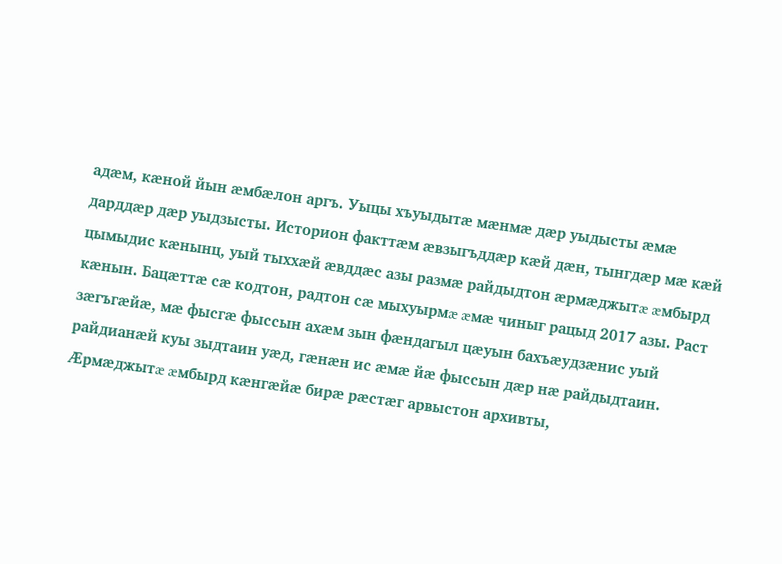адæм, кæной йын æмбæлон аргъ. Уыцы хъуыдытæ мæнмæ дæр уыдысты æмæ дарддæр дæр уыдзысты. Историон факттæм æвзыгъддæр кæй дæн, тынгдæр мæ кæй цымыдис кæнынц, уый тыххæй æвддæс азы размæ райдыдтон æрмæджытæ æмбырд кæнын. Бацæттæ сæ кодтон, радтон сæ мыхуырмæ æмæ чиныг рацыд 2017 азы. Раст зæгъгæйæ, мæ фысгæ фыссын ахæм зын фæндагыл цæуын бахъæудзæнис уый райдианæй куы зыдтаин уæд, гæнæн ис æмæ йæ фыссын дæр нæ райдыдтаин. Æрмæджытæ æмбырд кæнгæйæ бирæ рæстæг арвыстон архивты,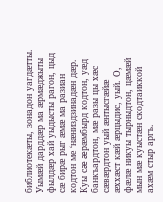библиотекæты, зонадон уагдæтты. Уымæй дарддæр ма æрмæджыты фылдæр хай уыдысты рагон, цыд сæ бирæ рыг æмæ ма разиан кодтон ме ‘нæниздзинадæн дæр. Куы сæ æрæмбырд кодтон, уæд банкъардтон, мæ разы цы хæс сæвæрдтон уый æнтысгæйæ æххæст кæй æрцыдис, уый. О, фæлæ никуы тырныдтон, цæмæй мын мæ куыстæн скодтаиккой ахæм стыр аргъ.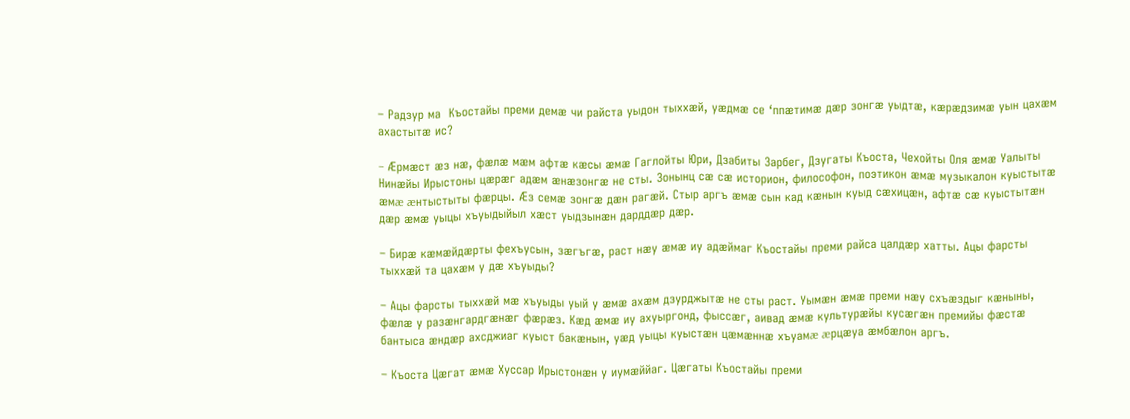– Радзур ма  Къостайы преми демæ чи райста уыдон тыххæй, уæдмæ се ‘ппæтимæ дæр зонгæ уыдтæ, кæрæдзимæ уын цахæм ахастытæ ис?

– Æрмæст æз нæ, фæлæ мæм афтæ кæсы æмæ Гаглойты Юри, Дзабиты Зарбег, Дзугаты Къоста, Чехойты Оля æмæ Уалыты Нинæйы Ирыстоны цæрæг адæм æнæзонгæ не сты. Зонынц сæ сæ историон, философон, поэтикон æмæ музыкалон куыстытæ æмæ æнтыстыты фæрцы. Æз семæ зонгæ дæн рагæй. Стыр аргъ æмæ сын кад кæнын куыд сæхицæн, афтæ сæ куыстытæн дæр æмæ уыцы хъуыдыйыл хæст уыдзынæн дарддæр дæр.

– Бирæ кæмæйдæрты фехъусын, зæгъгæ, раст нæу æмæ иу адæймаг Къостайы преми райса цалдæр хатты. Ацы фарсты тыххæй та цахæм у дæ хъуыды?

– Ацы фарсты тыххæй мæ хъуыды уый у æмæ ахæм дзурджытæ не сты раст. Уымæн æмæ преми нæу схъæздыг кæныны, фæлæ у разæнгардгæнæг фæрæз. Кæд æмæ иу ахуыргонд, фыссæг, аивад æмæ культурæйы кусæгæн премийы фæстæ бантыса æндæр ахсджиаг куыст бакæнын, уæд уыцы куыстæн цæмæннæ хъуамæ æрцæуа æмбæлон аргъ.

– Къоста Цæгат æмæ Хуссар Ирыстонæн у иумæййаг. Цæгаты Къостайы преми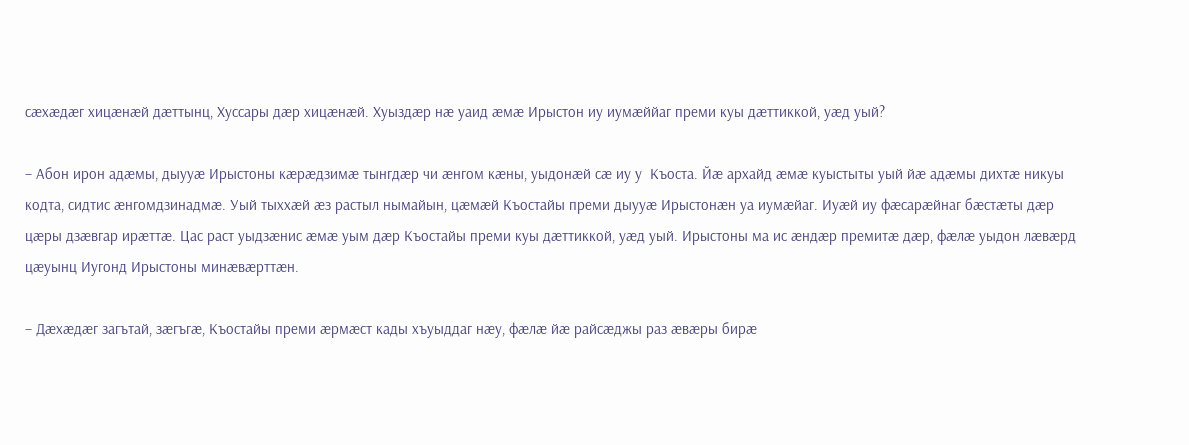сæхæдæг хицæнæй дæттынц, Хуссары дæр хицæнæй. Хуыздæр нæ уаид æмæ Ирыстон иу иумæййаг преми куы дæттиккой, уæд уый?

– Абон ирон адæмы, дыууæ Ирыстоны кæрæдзимæ тынгдæр чи æнгом кæны, уыдонæй сæ иу у  Къоста. Йæ архайд æмæ куыстыты уый йæ адæмы дихтæ никуы кодта, сидтис æнгомдзинадмæ. Уый тыххæй æз растыл нымайын, цæмæй Къостайы преми дыууæ Ирыстонæн уа иумæйаг. Иуæй иу фæсарæйнаг бæстæты дæр цæры дзæвгар ирæттæ. Цас раст уыдзæнис æмæ уым дæр Къостайы преми куы дæттиккой, уæд уый. Ирыстоны ма ис æндæр премитæ дæр, фæлæ уыдон лæвæрд цæуынц Иугонд Ирыстоны минæвæрттæн.

– Дæхæдæг загътай, зæгъгæ, Къостайы преми æрмæст кады хъуыддаг нæу, фæлæ йæ райсæджы раз æвæры бирæ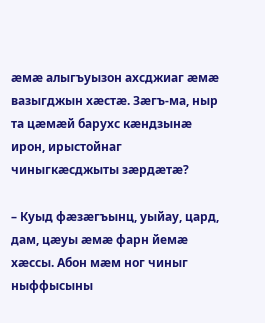æмæ алыгъуызон ахсджиаг æмæ вазыгджын хæстæ. Зæгъ-ма, ныр та цæмæй барухс кæндзынæ ирон, ирыстойнаг чиныгкæсджыты зæрдæтæ?

– Куыд фæзæгъынц, уыйау, цард, дам, цæуы æмæ фарн йемæ хæссы. Абон мæм ног чиныг ныффысыны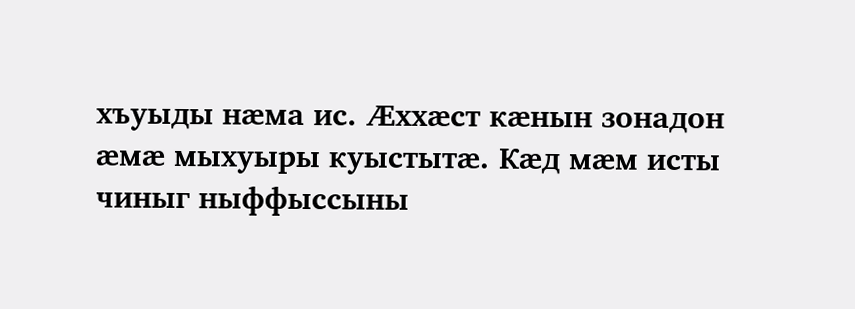хъуыды нæма ис. Æххæст кæнын зонадон æмæ мыхуыры куыстытæ. Кæд мæм исты чиныг ныффыссыны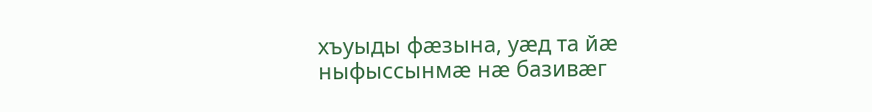хъуыды фæзына, уæд та йæ ныфыссынмæ нæ базивæг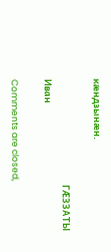кæндзынæн.

                                                     ГÆЗЗАТЫ Иван

Comments are closed,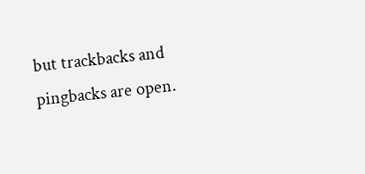but trackbacks and pingbacks are open.